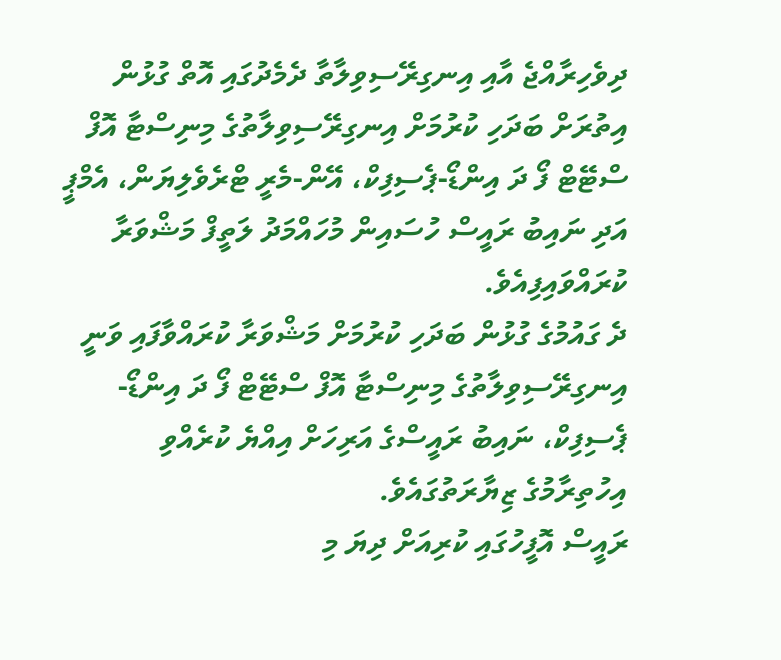ދިވެހިރާއްޖެ އާއި އިނގިރޭސިވިލާތާ ދެމެދުގައި އޮތް ގުޅުން އިތުރަށް ބަދަހި ކުރުމަށް އިނގިރޭސިވިލާތުގެ މިނިސްޓާ އޮފް ސްޓޭޓް ފޯ ދަ އިންޑޯ-ޕެސިފިކް، އޭން-މެރީ ޓްރެވެލިޔަން، އެމްޕީ އަދި ނައިބު ރައީސް ހުސައިން މުހައްމަދު ލަތީފް މަޝްވަރާ ކުރައްވައިފިއެވެ.
ދެ ގައުމުގެ ގުޅުން ބަދަހި ކުރުމަށް މަޝްވަރާ ކުރައްވާފައި ވަނީ އިނގިރޭސިވިލާތުގެ މިނިސްޓާ އޮފް ސްޓޭޓް ފޯ ދަ އިންޑޯ-ޕެސިފިކް، ނައިބު ރައީސްގެ އަރިހަށް އިއްޔެ ކުރެއްވި އިހުތިރާމުގެ ޒިޔާރަތުގައެވެ.
ރައީސް އޮފީހުގައި ކުރިއަށް ދިޔަ މި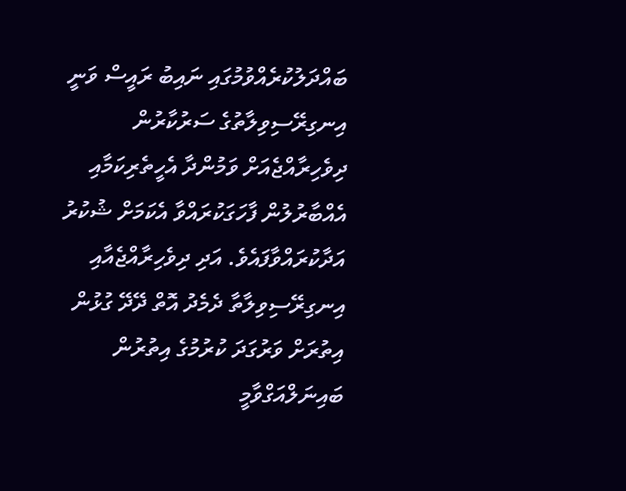ބައްދަލުކުރެއްވުމުގައި ނައިބު ރައީސް ވަނީ އިނގިރޭސިވިލާތުގެ ސަރުކާރުން ދިވެހިރާއްޖެއަށް ވަމުންދާ އެހީތެރިކަމާއި އެއްބާރުލުން ފާހަގަކުރައްވާ އެކަމަށް ޝުކުރު އަދާކުރައްވާފައެވެ. އަދި ދިވެހިރާއްޖެއާއި އިނގިރޭސިވިލާތާ ދެމެދު އޮތް ދޭދޭ ގުޅުން އިތުރަށް ވަރުގަދަ ކުރުމުގެ އިތުރުން ބައިނަލްއަގްވާމީ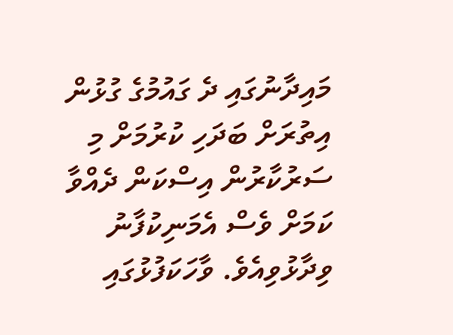މައިދާނުގައި ދެ ގައުމުގެ ގުޅުން އިތުރަށް ބަދަހި ކުރުމަށް މި ސަރުކާރުން އިސްކަން ދެއްވާ ކަމަށް ވެސް އެމަނިކުފާނު ވިދާޅުވިއެވެ. ވާހަކަފުޅުގައި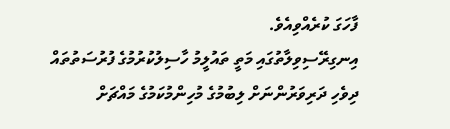ފާހަގަ ކުރެއްވިއެވެ.
އިނގިރޭސިވިލާތުގައި މަތީ ތައުލީމު ހާސިލުކުރުމުގެ ފުރުސަތުތައް ދިވެހި ދަރިވަރުންނަށް ލިބުމުގެ މުހިންމުކަމުގެ މައްޗަށް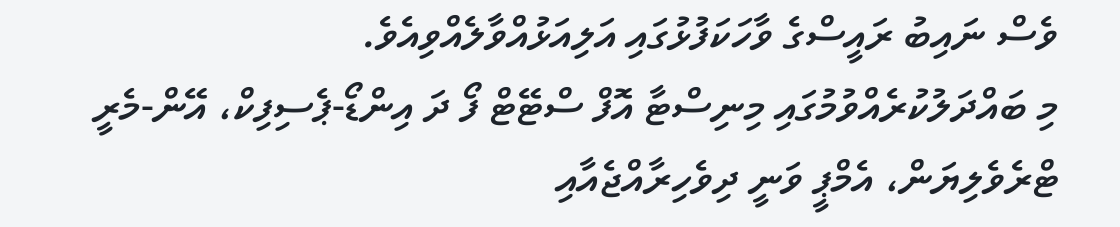ވެސް ނައިބު ރައީސްގެ ވާހަކަފުޅުގައި އަލިއަޅުއްވާލެއްވިއެވެ.
މި ބައްދަލުކުރެއްވުމުގައި މިނިސްޓާ އޮފް ސްޓޭޓް ފޯ ދަ އިންޑޯ-ޕެސިފިކް، އޭން-މެރީ ޓްރެވެލިޔަން، އެމްޕީ ވަނީ ދިވެހިރާއްޖެއާއި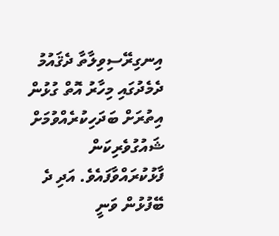އިނގިރޭސިވިލާތާ ދެޤައުމު ދެމެދުގައި މިހާރު އޮތް ގުޅުން އިތުރަށް ބަދަހިކުރެއްވުމަށް ޝައުގުވެރިކަން ފާޅުކުރައްވާފައެވެ. އަދި ދެ ބޭފުޅުން ވަނީ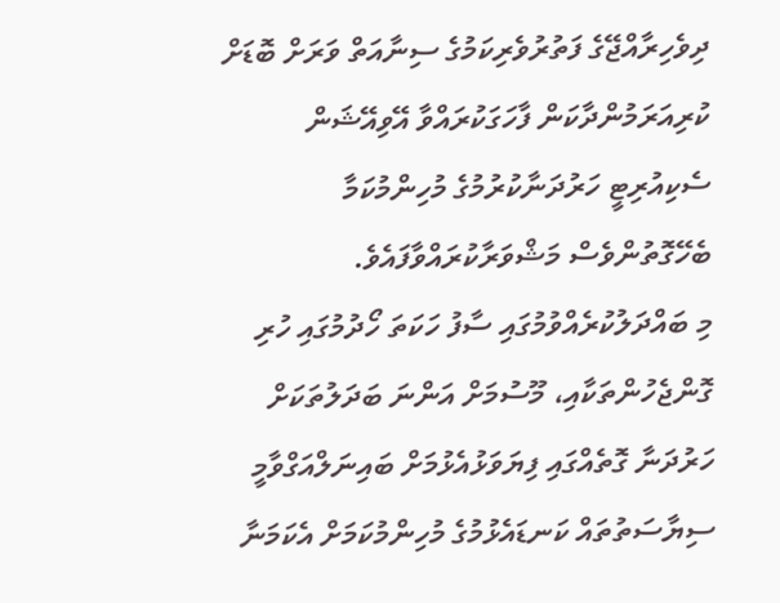ދިވެހިރާއްޖޭގެ ފަތުރުވެރިކަމުގެ ސިނާއަތް ވަރަށް ބޮޑަށް ކުރިއަރަމުންދާކަން ފާހަގަކުރައްވާ އޭވިއޭޝަން ސެކިއުރިޓީ ހަރުދަނާކުރުމުގެ މުހިންމުކަމާ ބެހޭގޮތުންވެސް މަޝްވަރާކުރައްވާފައެވެ.
މި ބައްދަލުކުރެއްވުމުގައި ސާފު ހަކަތަ ހޯދުމުގައި ހުރި ގޮންޖެހުންތަކާއި، މޫސުމަށް އަންނަ ބަދަލުތަކަށް ހަރުދަނާ ގޮތެއްގައި ފިޔަވަޅުއެޅުމަށް ބައިނަލްއަގްވާމީ ސިޔާސަތުތައް ކަނޑައެޅުމުގެ މުހިންމުކަމަށް އެކަމަނާ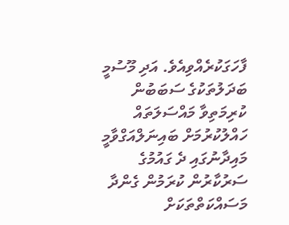ފާހަގަކުރެއްވިއެވެ. އަދި މޫސުމީ ބަދަލުތަކުގެ ސަބަބުން ކުރިމަތިވާ މައްސަލަތައް ހައްލުކުރުމަށް ބައިނަލްއަގްވާމީ މައިދާނުގައި ދެ ގައުމުގެ ސަރުކާރުން ކުރަމުން ގެންދާ މަސައްކަތްތަކަށް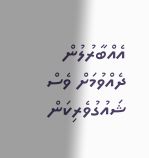އެއްބާރުލުން ދެއްވުމަށް ވެސް ޝައުގުވެރިކަން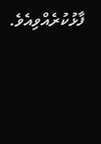ފާޅުކުރެއްވިއެވެ.